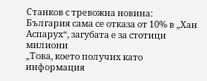Станков с тревожна новина: България сама се отказа от 10% в „Хан Аспарух“, загубата е за стотици милиони
„Това, което получих като информация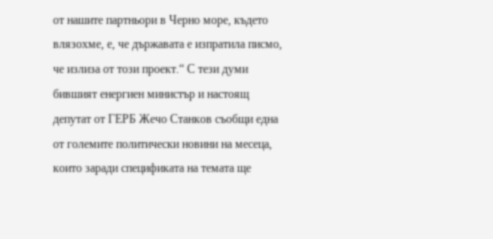от нашите партньори в Черно море, където влязохме, е, че държавата е изпратила писмо, че излиза от този проект.“ С тези думи бившият енергиен министър и настоящ депутат от ГЕРБ Жечо Станков съобщи една от големите политически новини на месеца, които заради спецификата на темата ще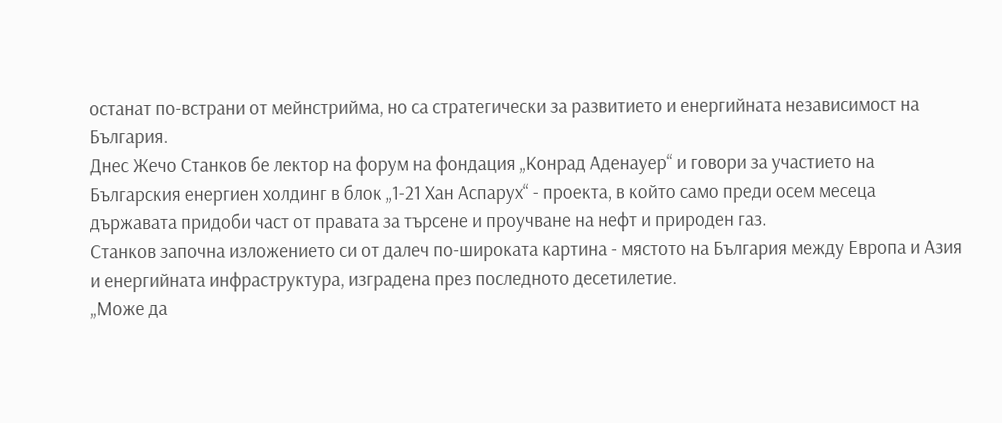останат по-встрани от мейнстрийма, но са стратегически за развитието и енергийната независимост на България.
Днес Жечо Станков бе лектор на форум на фондация „Конрад Аденауер“ и говори за участието на Българския енергиен холдинг в блок „1-21 Хан Аспарух“ - проекта, в който само преди осем месеца държавата придоби част от правата за търсене и проучване на нефт и природен газ.
Станков започна изложението си от далеч по-широката картина - мястото на България между Европа и Азия и енергийната инфраструктура, изградена през последното десетилетие.
„Може да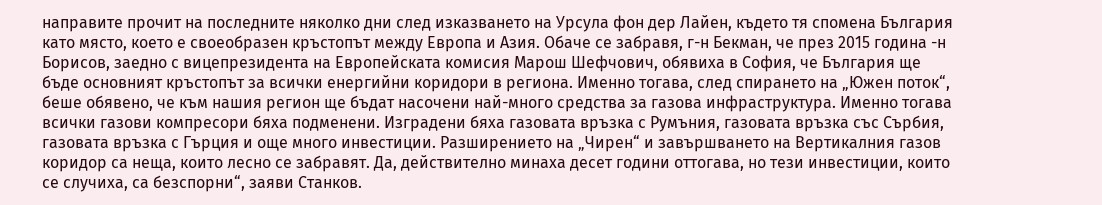направите прочит на последните няколко дни след изказването на Урсула фон дер Лайен, където тя спомена България като място, което е своеобразен кръстопът между Европа и Азия. Обаче се забравя, г-н Бекман, че през 2015 година -н Борисов, заедно с вицепрезидента на Европейската комисия Марош Шефчович, обявиха в София, че България ще бъде основният кръстопът за всички енергийни коридори в региона. Именно тогава, след спирането на „Южен поток“, беше обявено, че към нашия регион ще бъдат насочени най-много средства за газова инфраструктура. Именно тогава всички газови компресори бяха подменени. Изградени бяха газовата връзка с Румъния, газовата връзка със Сърбия, газовата връзка с Гърция и още много инвестиции. Разширението на „Чирен“ и завършването на Вертикалния газов коридор са неща, които лесно се забравят. Да, действително минаха десет години оттогава, но тези инвестиции, които се случиха, са безспорни“, заяви Станков.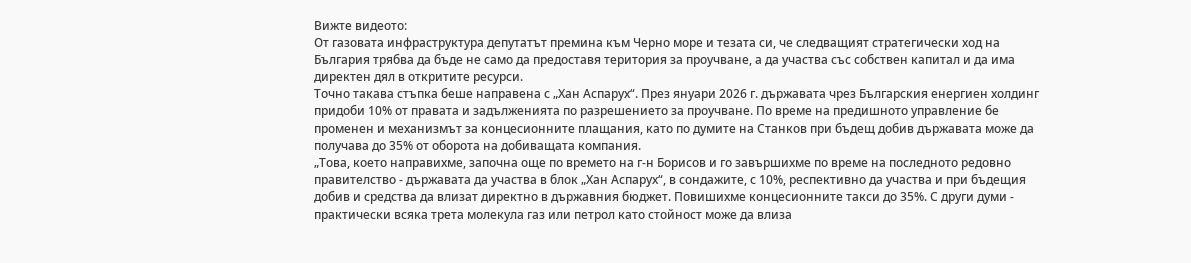Вижте видеото:
От газовата инфраструктура депутатът премина към Черно море и тезата си, че следващият стратегически ход на България трябва да бъде не само да предоставя територия за проучване, а да участва със собствен капитал и да има директен дял в откритите ресурси.
Точно такава стъпка беше направена с „Хан Аспарух“. През януари 2026 г. държавата чрез Българския енергиен холдинг придоби 10% от правата и задълженията по разрешението за проучване. По време на предишното управление бе променен и механизмът за концесионните плащания, като по думите на Станков при бъдещ добив държавата може да получава до 35% от оборота на добиващата компания.
„Това, което направихме, започна още по времето на г-н Борисов и го завършихме по време на последното редовно правителство - държавата да участва в блок „Хан Аспарух“, в сондажите, с 10%, респективно да участва и при бъдещия добив и средства да влизат директно в държавния бюджет. Повишихме концесионните такси до 35%. С други думи - практически всяка трета молекула газ или петрол като стойност може да влиза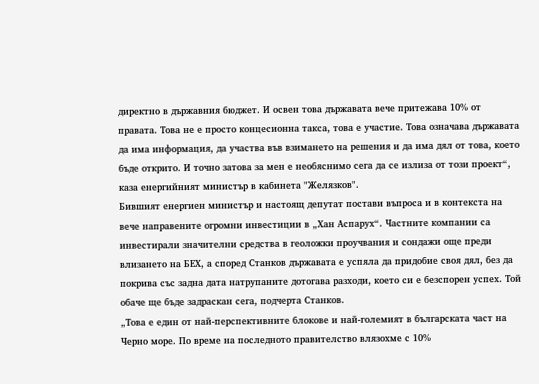директно в държавния бюджет. И освен това държавата вече притежава 10% от правата. Това не е просто концесионна такса, това е участие. Това означава държавата да има информация, да участва във взимането на решения и да има дял от това, което бъде открито. И точно затова за мен е необяснимо сега да се излиза от този проект“, каза енергийният министър в кабинета "Желязков".
Бившият енергиен министър и настоящ депутат постави въпроса и в контекста на вече направените огромни инвестиции в „Хан Аспарух“. Частните компании са инвестирали значителни средства в геоложки проучвания и сондажи още преди влизането на БЕХ, а според Станков държавата е успяла да придобие своя дял, без да покрива със задна дата натрупаните дотогава разходи, което си е безспорен успех. Той обаче ще бъде задраскан сега, подчерта Станков.
„Това е един от най-перспективните блокове и най-големият в българската част на Черно море. По време на последното правителство влязохме с 10%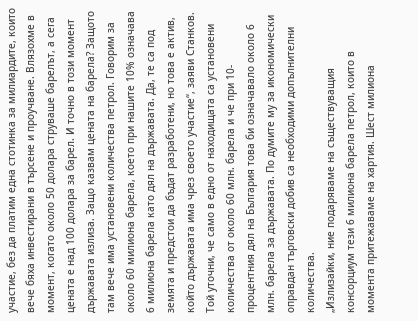участие, без да платим една стотинка за милиардите, които вече бяха инвестирани в търсене и проучване. Влязохме в момент, когато около 50 долара струваше барелът, а сега цената е над 100 долара за барел. И точно в този момент държавата излиза. Защо казвам цената на барела? Защото там вече има установени количества петрол. Говорим за около 60 милиона барела, което при нашите 10% означава 6 милиона барела като дял на държавата. Да, те са под земята и предстои да бъдат разработени, но това е актив, който държавата има чрез своето участие“, заяви Станков.
Той уточни, че само в едно от находищата са установени количества от около 60 млн. барела и че при 10-процентния дял на България това би означавало около 6 млн. барела за държавата. По думите му за икономически оправдан търговски добив са необходими допълнителни количества.
„Излизайки, ние подаряваме на съществуващия консорциум тези 6 милиона барела петрол, които в момента притежаваме на хартия. Шест милиона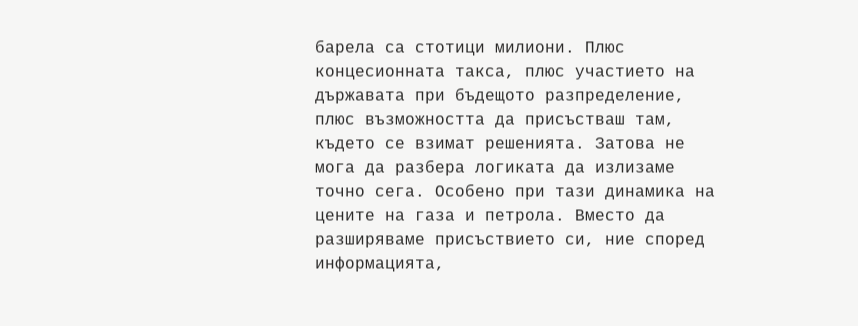барела са стотици милиони. Плюс концесионната такса, плюс участието на държавата при бъдещото разпределение, плюс възможността да присъстваш там, където се взимат решенията. Затова не мога да разбера логиката да излизаме точно сега. Особено при тази динамика на цените на газа и петрола. Вместо да разширяваме присъствието си, ние според информацията,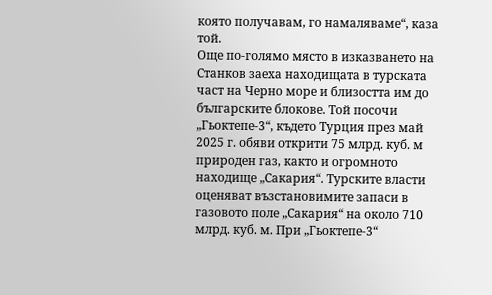която получавам, го намаляваме“, каза той.
Още по-голямо място в изказването на Станков заеха находищата в турската част на Черно море и близостта им до българските блокове. Той посочи „Гьоктепе-3“, където Турция през май 2025 г. обяви открити 75 млрд. куб. м природен газ, както и огромното находище „Сакария“. Турските власти оценяват възстановимите запаси в газовото поле „Сакария“ на около 710 млрд. куб. м. При „Гьоктепе-3“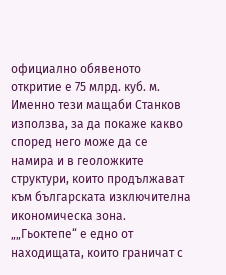официално обявеното откритие е 75 млрд. куб. м. Именно тези мащаби Станков използва, за да покаже какво според него може да се намира и в геоложките структури, които продължават към българската изключителна икономическа зона.
„„Гьоктепе“ е едно от находищата, които граничат с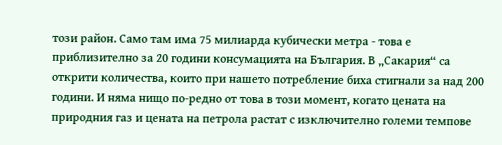този район. Само там има 75 милиарда кубически метра - това е приблизително за 20 години консумацията на България. В „Сакария“ са открити количества, които при нашето потребление биха стигнали за над 200 години. И няма нищо по-редно от това в този момент, когато цената на природния газ и цената на петрола растат с изключително големи темпове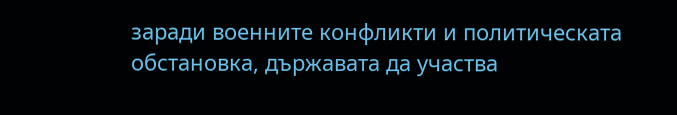заради военните конфликти и политическата обстановка, държавата да участва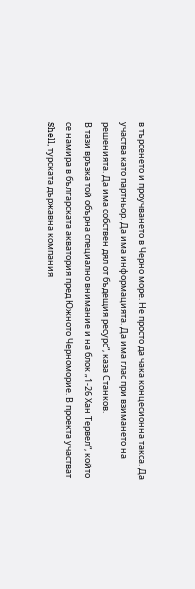в търсенето и проучването в Черно море. Не просто да чака концесионна такса. Да участва като партньор. Да има информацията. Да има глас при взимането на решенията. Да има собствен дял от бъдещия ресурс“, каза Станков.
В тази връзка той обърна специално внимание и на блок „1-26 Хан Тервел“, който се намира в българската акватория пред Южното Черноморие. В проекта участват Shell, турската държавна компания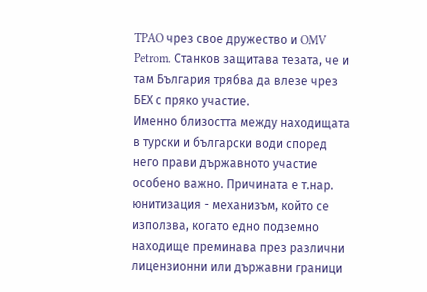TPAO чрез свое дружество и OMV Petrom. Станков защитава тезата, че и там България трябва да влезе чрез БЕХ с пряко участие.
Именно близостта между находищата в турски и български води според него прави държавното участие особено важно. Причината е т.нар. юнитизация - механизъм, който се използва, когато едно подземно находище преминава през различни лицензионни или държавни граници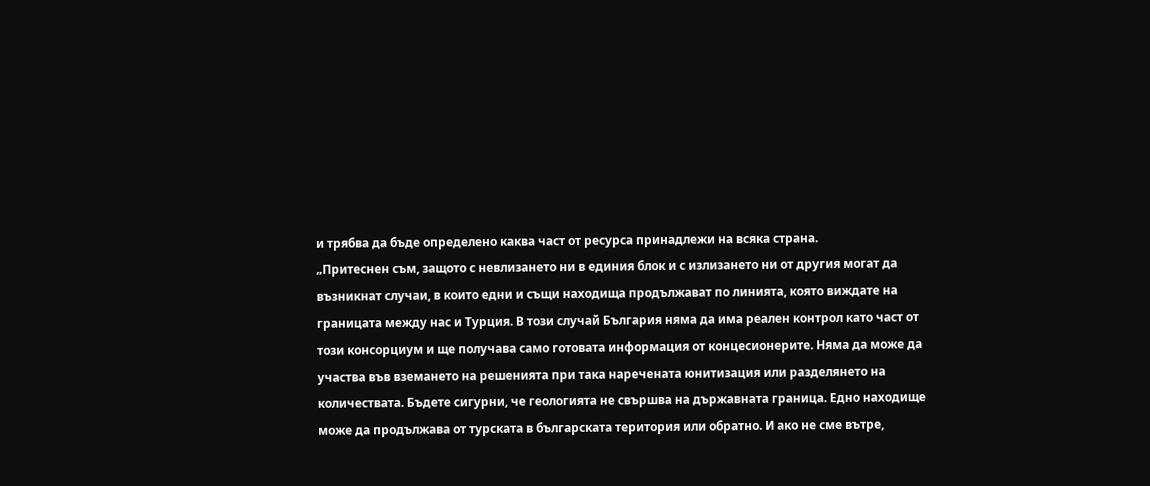и трябва да бъде определено каква част от ресурса принадлежи на всяка страна.
„Притеснен съм, защото с невлизането ни в единия блок и с излизането ни от другия могат да възникнат случаи, в които едни и същи находища продължават по линията, която виждате на границата между нас и Турция. В този случай България няма да има реален контрол като част от този консорциум и ще получава само готовата информация от концесионерите. Няма да може да участва във вземането на решенията при така наречената юнитизация или разделянето на количествата. Бъдете сигурни, че геологията не свършва на държавната граница. Едно находище може да продължава от турската в българската територия или обратно. И ако не сме вътре,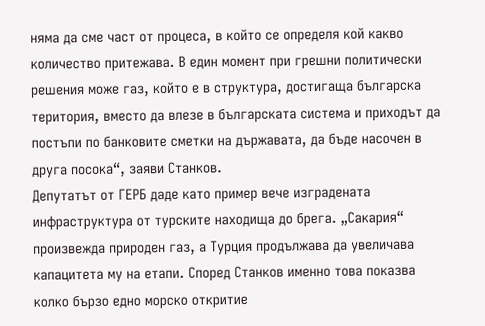няма да сме част от процеса, в който се определя кой какво количество притежава. В един момент при грешни политически решения може газ, който е в структура, достигаща българска територия, вместо да влезе в българската система и приходът да постъпи по банковите сметки на държавата, да бъде насочен в друга посока“, заяви Станков.
Депутатът от ГЕРБ даде като пример вече изградената инфраструктура от турските находища до брега. „Сакария“ произвежда природен газ, а Турция продължава да увеличава капацитета му на етапи. Според Станков именно това показва колко бързо едно морско откритие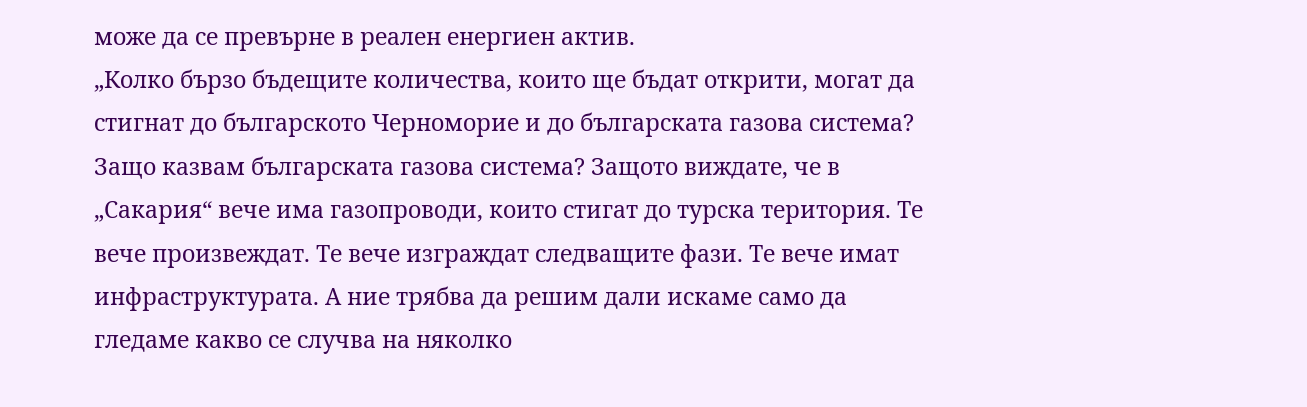може да се превърне в реален енергиен актив.
„Колко бързо бъдещите количества, които ще бъдат открити, могат да стигнат до българското Черноморие и до българската газова система? Защо казвам българската газова система? Защото виждате, че в „Сакария“ вече има газопроводи, които стигат до турска територия. Те вече произвеждат. Те вече изграждат следващите фази. Те вече имат инфраструктурата. А ние трябва да решим дали искаме само да гледаме какво се случва на няколко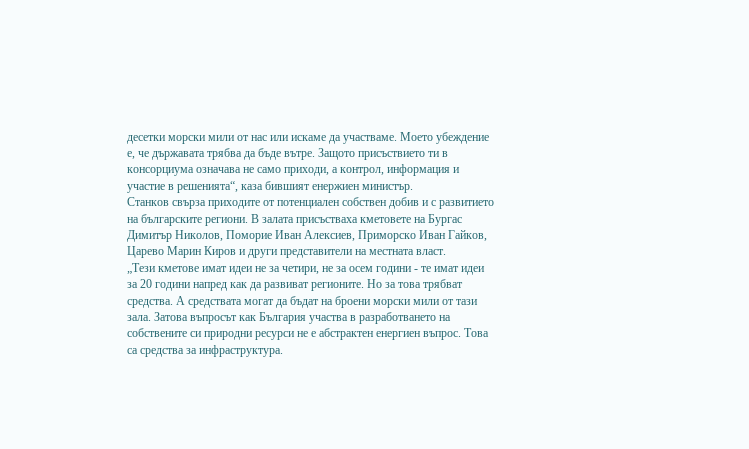десетки морски мили от нас или искаме да участваме. Моето убеждение е, че държавата трябва да бъде вътре. Защото присъствието ти в консорциума означава не само приходи, а контрол, информация и участие в решенията“, каза бившият енержиен министър.
Станков свърза приходите от потенциален собствен добив и с развитието на българските региони. В залата присъстваха кметовете на Бургас Димитър Николов, Поморие Иван Алексиев, Приморско Иван Гайков, Царево Марин Киров и други представители на местната власт.
„Тези кметове имат идеи не за четири, не за осем години - те имат идеи за 20 години напред как да развиват регионите. Но за това трябват средства. А средствата могат да бъдат на броени морски мили от тази зала. Затова въпросът как България участва в разработването на собствените си природни ресурси не е абстрактен енергиен въпрос. Това са средства за инфраструктура.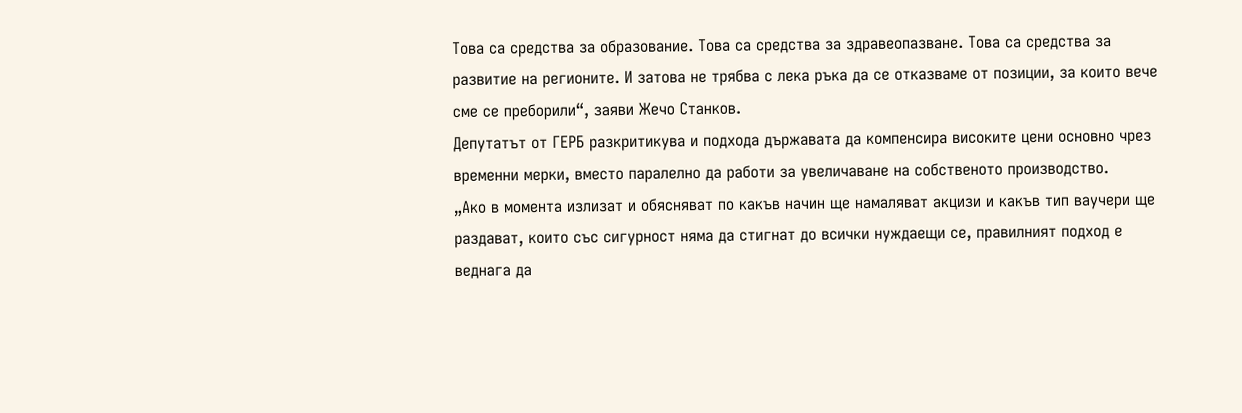Това са средства за образование. Това са средства за здравеопазване. Това са средства за развитие на регионите. И затова не трябва с лека ръка да се отказваме от позиции, за които вече сме се преборили“, заяви Жечо Станков.
Депутатът от ГЕРБ разкритикува и подхода държавата да компенсира високите цени основно чрез временни мерки, вместо паралелно да работи за увеличаване на собственото производство.
„Ако в момента излизат и обясняват по какъв начин ще намаляват акцизи и какъв тип ваучери ще раздават, които със сигурност няма да стигнат до всички нуждаещи се, правилният подход е веднага да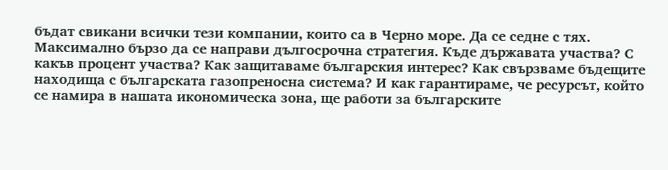бъдат свикани всички тези компании, които са в Черно море. Да се седне с тях. Максимално бързо да се направи дългосрочна стратегия. Къде държавата участва? С какъв процент участва? Как защитаваме българския интерес? Как свързваме бъдещите находища с българската газопреносна система? И как гарантираме, че ресурсът, който се намира в нашата икономическа зона, ще работи за българските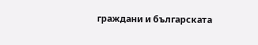граждани и българската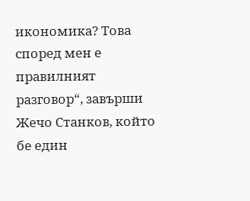икономика? Това според мен е правилният разговор“, завърши Жечо Станков, който бе един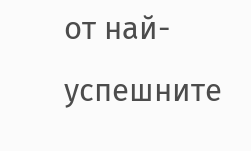от най-успешните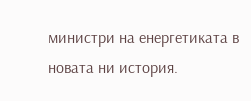министри на енергетиката в новата ни история.